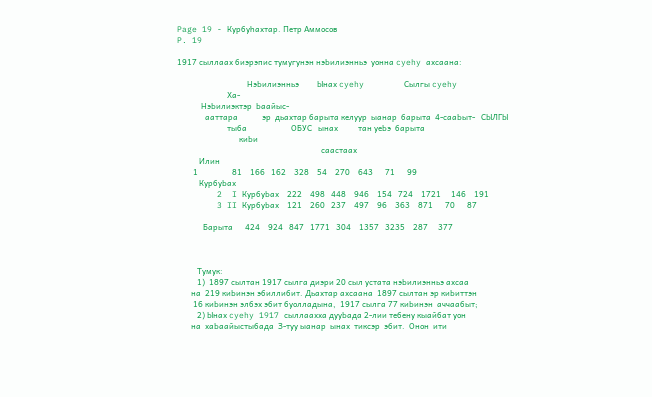Page 19 - Курбуһахтар. Петр Аммосов
P. 19

1917 сыллаах биэрэпис тумугунэн нэЬилиэнньэ  уонна cyehy ахсаана:

                                   НэЬилиэнньэ         Ынах cyehy        Сылгы cyehy
                         Ха-
            НэЬилиэктэр  Ьаайыс-
              ааттара            эр  дьахтар барыта келуур  ыанар  барыта  4-сааЬыт-   СЫЛГЫ
                         тыба                      ОБУС   ынах          тан уеЬэ  барыта
                               киЬи
                                                                        саастаах
           Илин
        1                 81    166   162    328    54    270    643      71      99
           КурбуЬах
        2  I КурбуЬах    222    498   448    946    154   724    1721     146    191
        3 II КурбуЬах    121    260   237    497    96    363    871      70      87

             Барыта      424    924   847   1771   304    1357   3235    287     377



          Тумук:
          1)  1897 сылтан 1917 сылга диэри 20 сыл устата нэЬилиэнньэ ахсаа
       на  219 киЬинэн эбиллибит. Дьахтар ахсаана  1897 сылтан эр киЬиттэн
        16 киЬинэн элбэх эбит буолладына,  1917 сылга 77 киЬинэн  аччаабыт;
          2) Ынах cyehy 1917 сыллаахха дууЬада 2-лии тебену кыайбат уон
       на  хаЬаайыстыбада  З-туу ыанар  ынах  тиксэр  эбит.  Онон  ити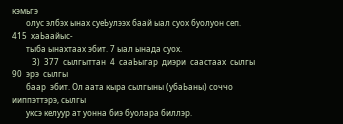кэмьгэ
       олус элбэх ынах суеЬулээх баай ыал суох буолуон сеп. 415  хаЬаайыс-
       тыба ынахтаах эбит. 7 ыал ынада суох.
          3)  377  сылгыттан  4  сааЬыгар  диэри  саастаах  сылгы  90  эрэ  сылгы
       баар  эбит. Ол аата кыра сылгыны (убаЬаны) соччо ииппэттэрэ, сылгы
       уксэ келуур ат уонна биэ буолара биллэр.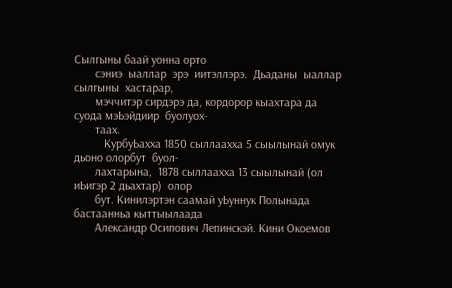Сылгыны баай уонна орто
       сэниэ  ыаллар  эрэ  иитэллэрэ.  Дьаданы  ыаллар  сылгыны  хастарар,
       мэччитэр сирдэрэ да, кордорор кыахтара да суода мэЬэйдиир  буолуох-
       таах.
          КурбуЬахха 1850 сыллаахха 5 сыылынай омук дьоно олорбут  буол-
       лахтарына,  1878 сыллаахха 13 сыылынай (ол иЬигэр 2 дьахтар)  олор
       бут. Кинилэртэн саамай уЬуннук Полынада бастаанньа кыттыылаада
       Александр Осипович Лепинскэй. Кини Окоемов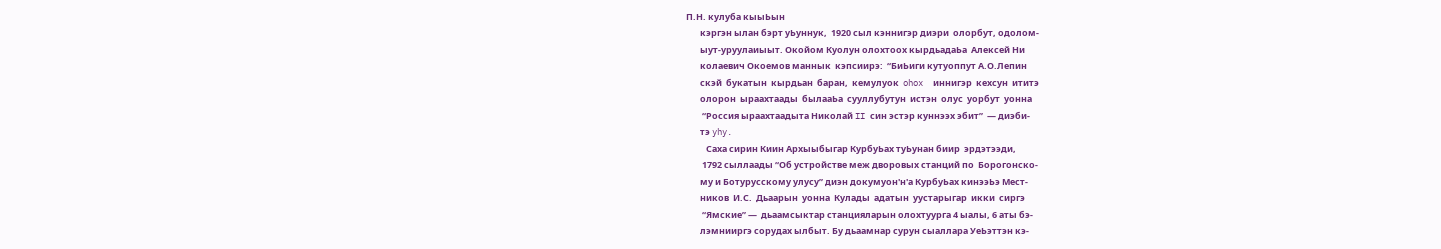П.Н. кулуба кыыЬын
       кэргэн ылан бэрт уЬуннук,  1920 сыл кэннигэр диэри  олорбут, одолом-
       ыут-уруулаиыыт. Окойом Куолун олохтоох кырдьадаЬа  Алексей Ни
       колаевич Окоемов маннык  кэпсиирэ:  “БиЬиги кутуоппут А.О.Лепин
       скэй  букатын  кырдьан  баран,  кемулуок  ohox  иннигэр  кехсун  ититэ
       олорон  ыраахтаады  былааЬа  сууллубутун  истэн  олус  уорбут  уонна
        “Россия ыраахтаадыта Николай II син эстэр куннээх эбит”  — диэби-
       тэ yhy.
          Саха сирин Киин Архыыбыгар КурбуЬах туЬунан биир  эрдэтээди,
        1792 сыллаады “Об устройстве меж дворовых станций по  Борогонско-
       му и Ботурусскому улусу” диэн докумуон'н'а КурбуЬах кинээЬэ Мест-
       ников  И.С.  Дьаарын  уонна  Кулады  адатын  уустарыгар  икки  сиргэ
        “Ямские” —  дьаамсыктар станцияларын олохтуурга 4 ыалы, 6 аты бэ-
       лэмнииргэ сорудах ылбыт. Бу дьаамнар сурун сыаллара УеЬэттэн кэ-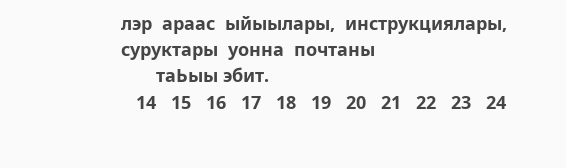лэр  араас  ыйыылары,  инструкциялары,  суруктары  уонна  почтаны
       таЬыы эбит.
   14   15   16   17   18   19   20   21   22   23   24